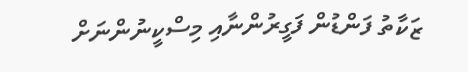ޒަކާތު ފަންޑުން ފަގީރުންނާއި މިސްކީނުންނަށް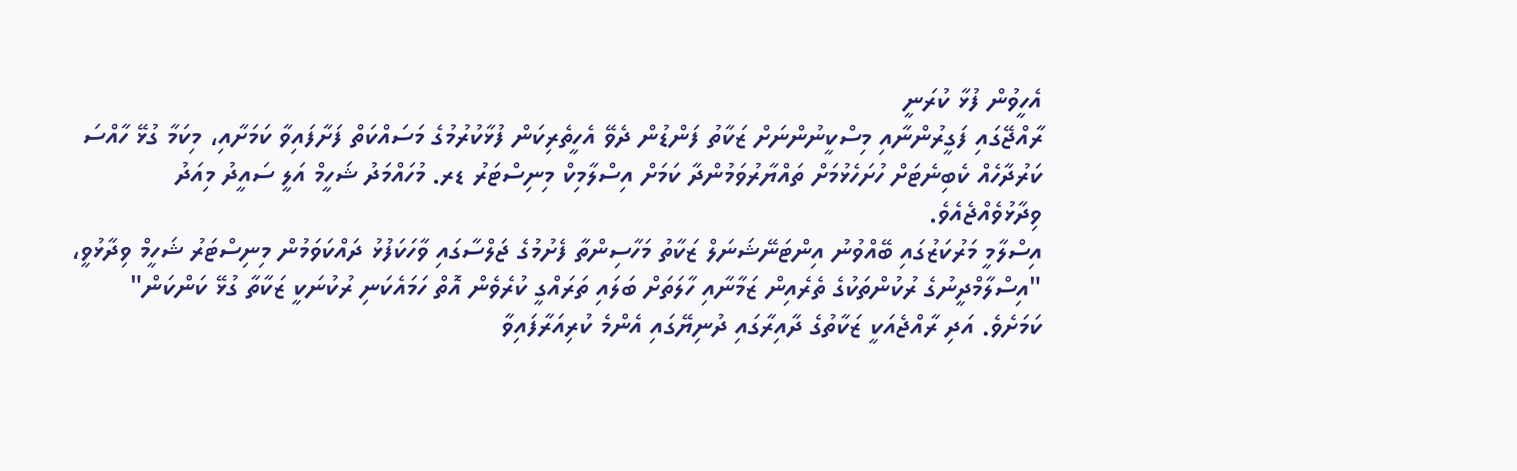އެހީވުން ފުޅާ ކުރަނީ
ރާއްޖޭގައި ފަގީރުންނާއި މިސްކީނުންނަށް ޒަކާތު ފަންޑުން ދެވޭ އެހީތެރިކަން ފުޅާކުރުމުގެ މަސައްކަތް ފަށާފައިވާ ކަމަށާއި، މިކަމާ ގުޅޭ ހާއްސަ ކަރުދާހެއް ކެބިނެޓަށް ހުށަހެޅުމަށް ތައްޔާރުވަމުންދާ ކަމަށް އިސްލާމިކް މިނިސްޓަރު ޑރ. މުހައްމަދު ޝަހީމް އަލީ ސައީދު މިއަދު ވިދާޅުވެއްޖެއެވެ.
އިސްލާމީ މަރުކަޒުގައި ބޭއްވުނު އިންޓަނޭޝަނަލް ޒަކާތު މަހާސިންތާ ފެށުމުގެ ޖަލްސާގައި ވާހަކަފުޅު ދައްކަވަމުން މިނިސްޓަރު ޝަހީމް ވިދާޅުވީ، "އިސްލާމްދީނުގެ ރުކުންތަކުގެ ތެރެއިން ޒަމާނާއި ހާލަތަށް ބަލައި ތަރައްގީ ކުރެވެން އޮތް ހަމައެކަނި ރުކުނަކީ ޒަކާތާ ގުޅޭ ކަންކަން" ކަމަށެވެ. އަދި ރާއްޖެއަކީ ޒަކާތުގެ ދާއިރާގައި ދުނިޔޭގައި އެންމެ ކުރިއަރާފައިވާ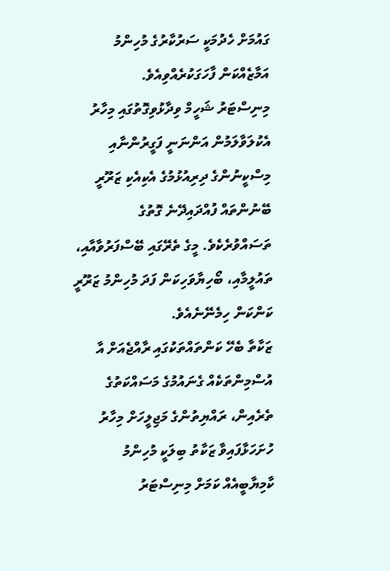ގައުމަށް ހެދުމަކީ ސަރުކާރުގެ މުހިންމު އަމާޒެއްކަން ފާހަގަކުރެއްވިއެވެ.
މިނިސްޓަރު ޝަހީމް ވިދާޅުވިގޮތުގައި މިހާރު އެކުލަވާލަމުން އަންނަނީ ފަގީރުންނާއި މިސްކީނުންގެ ދިރިއުޅުމުގެ އެކިއެކި ޒަރޫރީ ބޭނުންތައް ފުއްދައިދޭނެ ގޮތުގެ ތަސައްވުރެކެވެ. މީގެ ތެރޭގައި ބޭސްފަރުވާއާއި، ތައުލީމާއި، ބޯހިޔާވަހިކަން ފަދަ މުހިންމު ޒަރޫރީ ކަންކަން ހިމެނޭނެއެވެ.
ޒަކާތާ ބެހޭ ކަންތައްތަކުގައި ރާއްޖެއަށް އާ އުސްމިންތަކެއް ގެނައުމުގެ މަސައްކަތުގެ ތެރެއިން، ރައްޔިތުންގެ މަޖިލީހަށް މިހާރު ހުށަހަޅާފައިވާ ޒަކާތު ބިލަކީ މުހިންމު ކާމިޔާބީއެއް ކަމަށް މިނިސްޓަރު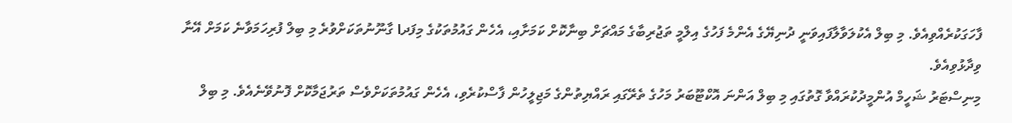ފާހަގަކުރެއްވިއެވެ. މި ބިލް އެކުލަވާލާފައިވަނީ ދުނިޔޭގެ އެންމެ ފަހުގެ އިލްމީ ތަޖުރިބާގެ މައްޗަށް ބިނާކޮށް ކަމަށާއި، އެހެން ގައުމުތަކުގެ މިފަދا ގާނޫނުތަކަށްވުރެ މި ބިލް ފުރިހަމަވާނެ ކަމަށް އޭނާ ވިދާޅުވިއެވެ.
މިނިސްޓަރު ޝަހީމް އުންމީދުކުރައްވާ ގޮތުގައި މި ބިލް އަންނަ އޮކްޓޫބަރު މަހުގެ ތެރޭގައި ރައްޔިތުންގެ މަޖިލީހުން ފާސްކުރެވި، އެހެން ގައުމުތަކަށްވެސް ތަރުޖަމާކޮށް ފޮނުވޭނެއެވެ. މި ބިލް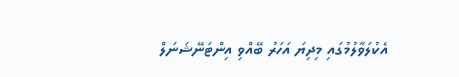އެކުލަވާލުމުގައި މިދިޔަ އަހަރު ބޭއްވި އިންޓަނޭޝަނަލް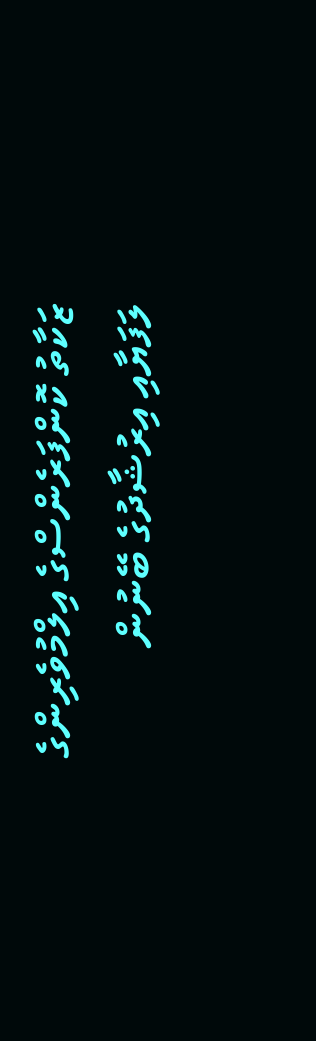ޒަކާތު ކޮންފަރެންސްގެ އިލްމުވެރިންގެ ލަފަޔާއި އިރުޝާދުގެ ބޭނުން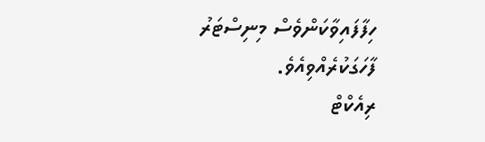ހިފާފައިވާކަންވެސް މިނިސްޓަރު ފާހަގަކުރެއްވިއެވެ.
ރިއެކްޓް